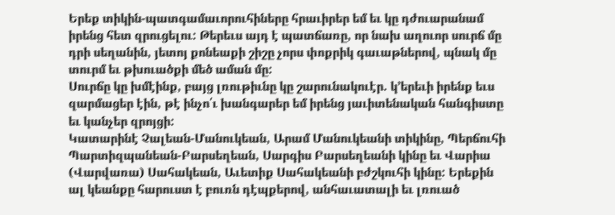Երեք տիկին-պատգամաւորուհիները հրաւիրեր եմ եւ կը դժուարանամ իրենց հետ զրուցելու: Թերեւս այդ է պատճառը, որ նախ աղուոր սուրճ մը դրի սեղանին, յետոյ քոնեաքի շիշը չորս փոքրիկ գաւաթներով, պնակ մը տուրմ եւ թխուածքի մեծ աման մը:
Սուրճը կը խմէինք, բայց լռութիւնը կը շարունակուէր. կ’երեւի իրենք եւս զարմացեր էին, թէ ինչո՛ւ խանգարեր եմ իրենց յաւիտենական հանգիստը եւ կանչեր զրոյցի:
Կատարինէ Չալեան-Մանուկեան, Արամ Մանուկեանի տիկինը, Պերճուհի Պարտիզպանեան-Բարսեղեան, Սարգիս Բարսեղեանի կինը եւ Վարիա (Վարվառա) Սահակեան, Աւետիք Սահակեանի բժշկուհի կինը: Երեքին ալ կեանքը հարուստ է բուռն դէպքերով, անհաւատալի եւ լռուած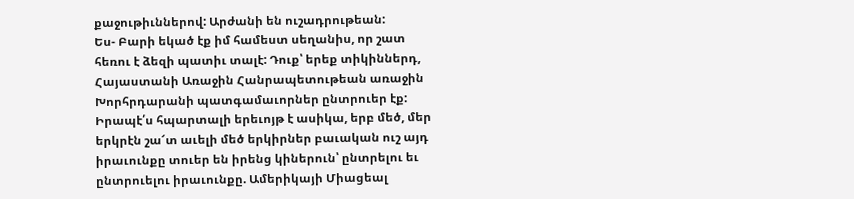քաջութիւններով: Արժանի են ուշադրութեան:
Ես- Բարի եկած էք իմ համեստ սեղանիս, որ շատ հեռու է ձեզի պատիւ տալէ: Դուք՝ երեք տիկիններդ, Հայաստանի Առաջին Հանրապետութեան առաջին Խորհրդարանի պատգամաւորներ ընտրուեր էք: Իրապէ՛ս հպարտալի երեւոյթ է ասիկա, երբ մեծ, մեր երկրէն շա՜տ աւելի մեծ երկիրներ բաւական ուշ այդ իրաւունքը տուեր են իրենց կիներուն՝ ընտրելու եւ ընտրուելու իրաւունքը. Ամերիկայի Միացեալ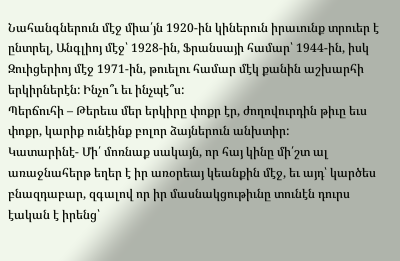Նահանգներուն մէջ միա՛յն 1920-ին կիներուն իրաւունք տրուեր է ընտրել, Անգլիոյ մէջ՝ 1928-ին, Ֆրանսայի համար՝ 1944-ին, իսկ Զուիցերիոյ մէջ 1971-ին, թուելու համար մէկ քանին աշխարհի երկիրներէն: Ինչո՞ւ եւ ինչպէ՞ս:
Պերճուհի – Թերեւս մեր երկիրը փոքր էր, ժողովուրդին թիւը եւս փոքր, կարիք ունէինք բոլոր ձայներուն անխտիր:
Կատարինէ- Մի՛ մոռնաք սակայն, որ հայ կինը մի՛շտ ալ առաջնահերթ եղեր է իր առօրեայ կեանքին մէջ, եւ այդ՝ կարծես բնազդաբար, զգալով որ իր մասնակցութիւնը տունէն դուրս էական է իրենց՝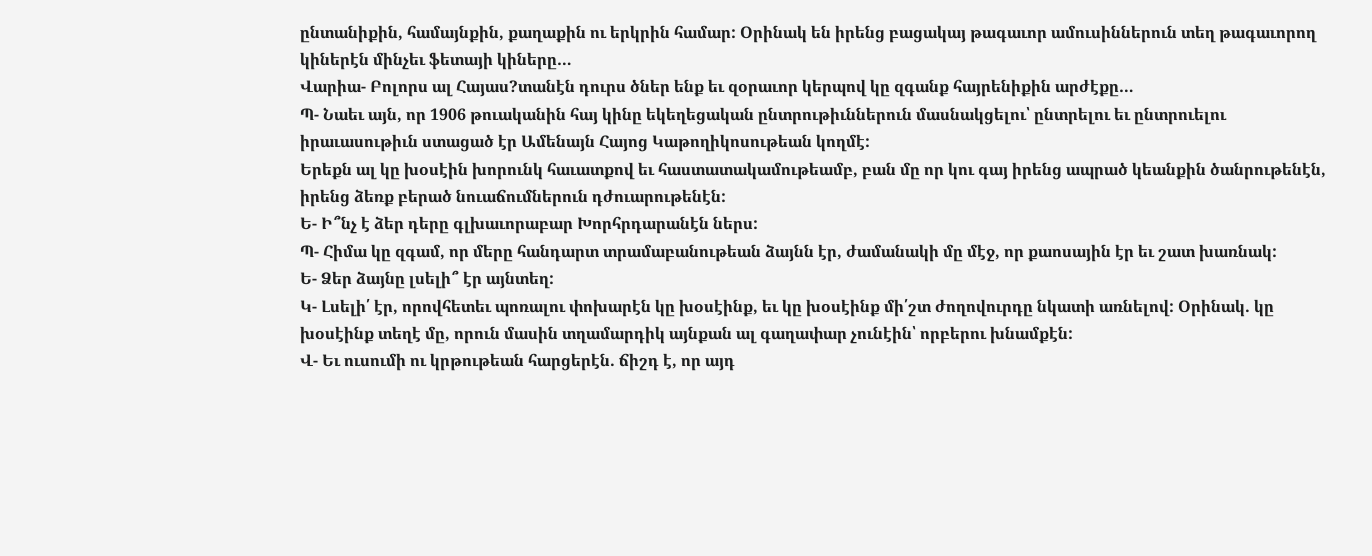ընտանիքին, համայնքին, քաղաքին ու երկրին համար: Օրինակ են իրենց բացակայ թագաւոր ամուսիններուն տեղ թագաւորող կիներէն մինչեւ ֆետայի կիները…
Վարիա- Բոլորս ալ Հայաս?տանէն դուրս ծներ ենք եւ զօրաւոր կերպով կը զգանք հայրենիքին արժէքը…
Պ- Նաեւ այն, որ 1906 թուականին հայ կինը եկեղեցական ընտրութիւններուն մասնակցելու՝ ընտրելու եւ ընտրուելու իրաւասութիւն ստացած էր Ամենայն Հայոց Կաթողիկոսութեան կողմէ:
Երեքն ալ կը խօսէին խորունկ հաւատքով եւ հաստատակամութեամբ, բան մը որ կու գայ իրենց ապրած կեանքին ծանրութենէն, իրենց ձեռք բերած նուաճումներուն դժուարութենէն:
Ե- Ի՞նչ է ձեր դերը գլխաւորաբար Խորհրդարանէն ներս:
Պ- Հիմա կը զգամ, որ մերը հանդարտ տրամաբանութեան ձայնն էր, ժամանակի մը մէջ, որ քաոսային էր եւ շատ խառնակ:
Ե- Ձեր ձայնը լսելի՞ էր այնտեղ:
Կ- Լսելի՛ էր, որովհետեւ պոռալու փոխարէն կը խօսէինք, եւ կը խօսէինք մի՛շտ ժողովուրդը նկատի առնելով: Օրինակ. կը խօսէինք տեղէ մը, որուն մասին տղամարդիկ այնքան ալ գաղափար չունէին՝ որբերու խնամքէն:
Վ- Եւ ուսումի ու կրթութեան հարցերէն. ճիշդ է, որ այդ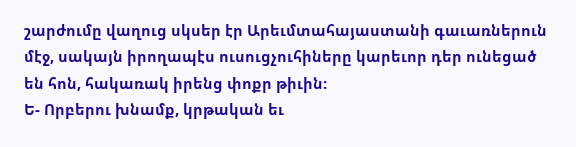շարժումը վաղուց սկսեր էր Արեւմտահայաստանի գաւառներուն մէջ, սակայն իրողապէս ուսուցչուհիները կարեւոր դեր ունեցած են հոն, հակառակ իրենց փոքր թիւին:
Ե- Որբերու խնամք, կրթական եւ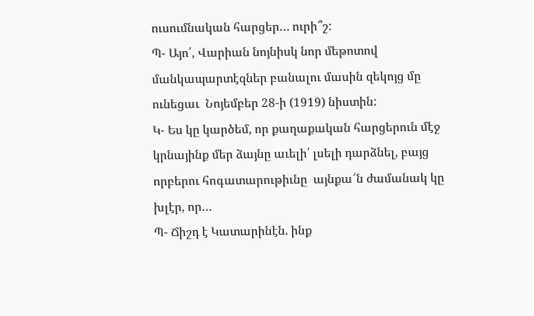ուսումնական հարցեր… ուրի՞շ:
Պ- Այո՛, Վարիան նոյնիսկ նոր մեթոտով մանկապարտէզներ բանալու մասին զեկոյց մը ունեցաւ  Նոյեմբեր 28-ի (1919) նիստին:
Կ- Ես կը կարծեմ, որ քաղաքական հարցերուն մէջ կրնայինք մեր ձայնը աւելի՛ լսելի դարձնել, բայց որբերու հոգատարութիւնը  այնքա՜ն ժամանակ կը խլէր, որ…
Պ- Ճիշդ է Կատարինէն. ինք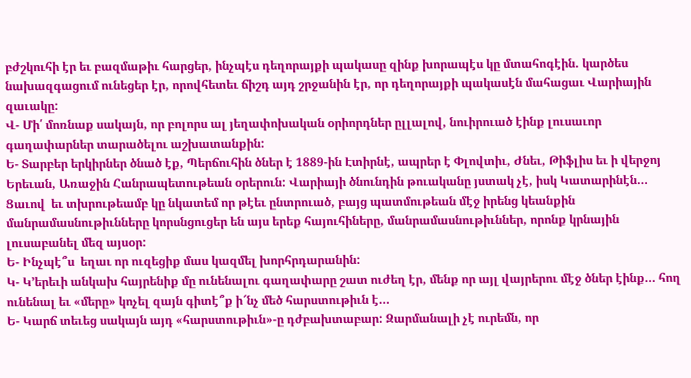բժշկուհի էր եւ բազմաթիւ հարցեր, ինչպէս դեղորայքի պակասը զինք խորապէս կը մտահոգէին. կարծես նախազգացում ունեցեր էր, որովհետեւ ճիշդ այդ շրջանին էր, որ դեղորայքի պակասէն մահացաւ Վարիային զաւակը:
Վ- Մի՛ մոռնաք սակայն, որ բոլորս ալ յեղափոխական օրիորդներ ըլլալով, նուիրուած էինք լուսաւոր գաղափարներ տարածելու աշխատանքին:
Ե- Տարբեր երկիրներ ծնած էք, Պերճուհին ծներ է 1889-ին Էտիրնէ, ապրեր է Փլովտիւ, Ժնեւ, Թիֆլիս եւ ի վերջոյ Երեւան, Առաջին Հանրապետութեան օրերուն: Վարիայի ծնունդին թուականը յստակ չէ, իսկ Կատարինէն…
Ցաւով  եւ տխրութեամբ կը նկատեմ որ թէեւ ընտրուած, բայց պատմութեան մէջ իրենց կեանքին մանրամասնութիւնները կորսնցուցեր են այս երեք հայուհիները, մանրամասնութիւններ, որոնք կրնային լուսաբանել մեզ այսօր:
Ե- Ինչպէ՞ս  եղաւ որ ուզեցիք մաս կազմել խորհրդարանին:
Կ- Կ’երեւի անկախ հայրենիք մը ունենալու գաղափարը շատ ուժեղ էր, մենք որ այլ վայրերու մէջ ծներ էինք… հող ունենալ եւ «մերը» կոչել զայն գիտէ՞ք ի՜նչ մեծ հարստութիւն է…
Ե- Կարճ տեւեց սակայն այդ «հարստութիւն»-ը դժբախտաբար: Զարմանալի չէ ուրեմն, որ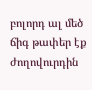բոլորդ ալ մեծ ճիգ թափեր էք ժողովուրդին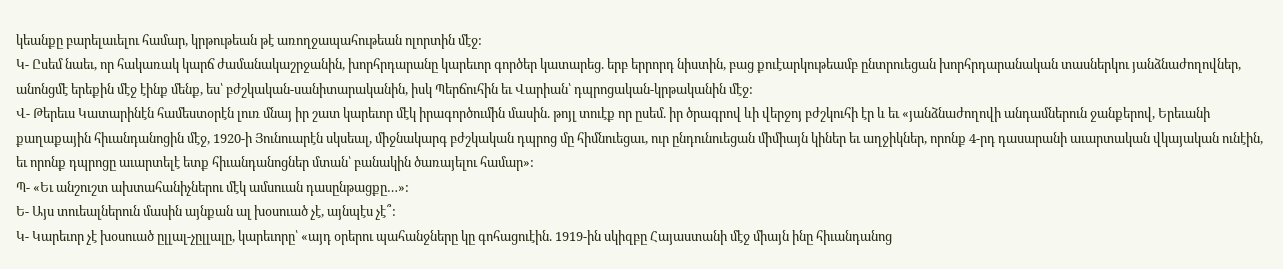կեանքը բարելաւելու համար, կրթութեան թէ առողջապահութեան ոլորտին մէջ:
Կ- Ըսեմ նաեւ, որ հակառակ կարճ ժամանակաշրջանին, խորհրդարանը կարեւոր գործեր կատարեց. երբ երրորդ նիստին, բաց քուէարկութեամբ ընտրուեցան խորհրդարանական տասներկու յանձնաժողովներ, անոնցմէ երեքին մէջ էինք մենք, ես՝ բժշկական-սանիտարականին, իսկ Պերճուհին եւ Վարիան՝ դպրոցական-կրթականին մէջ:
Վ- Թերեւս Կատարինէն համեստօրէն լուռ մնայ իր շատ կարեւոր մէկ իրագործումին մասին. թոյլ տուէք որ ըսեմ. իր ծրագրով ևի վերջոյ բժշկուհի էր և եւ «յանձնաժողովի անդամներուն ջանքերով, Երեւանի քաղաքային հիւանդանոցին մէջ, 1920-ի Յունուարէն սկսեալ, միջնակարգ բժշկական դպրոց մը հիմնուեցաւ, ուր ընդունուեցան միմիայն կիներ եւ աղջիկներ, որոնք 4-րդ դասարանի աւարտական վկայական ունէին, եւ որոնք դպրոցը աւարտելէ ետք հիւանդանոցներ մտան՝ բանակին ծառայելու համար»:
Պ- «Եւ անշուշտ ախտահանիչներու մէկ ամսուան դասընթացքը…»:
Ե- Այս տուեալներուն մասին այնքան ալ խօսուած չէ, այնպէս չէ՞:
Կ- Կարեւոր չէ խօսուած ըլլալ-չըլլալը, կարեւորը՝ «այդ օրերու պահանջները կը գոհացուէին. 1919-ին սկիզբը Հայաստանի մէջ միայն ինը հիւանդանոց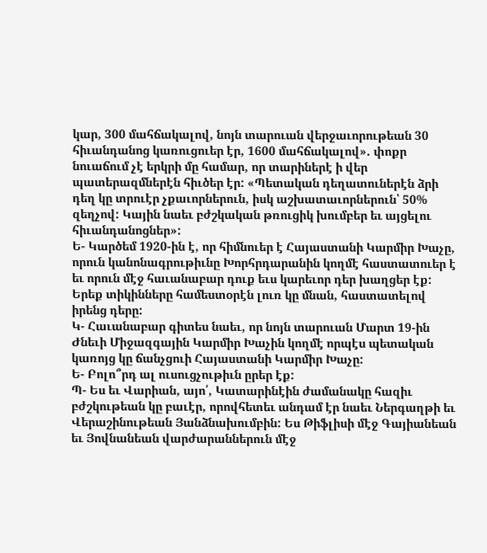կար, 300 մահճակալով, նոյն տարուան վերջաւորութեան 30 հիւանդանոց կառուցուեր էր, 1600 մահճակալով». փոքր նուաճում չէ երկրի մը համար, որ տարիներէ ի վեր պատերազմներէն հիւծեր էր: «Պետական դեղատուներէն ձրի դեղ կը տրուէր չքաւորներուն, իսկ աշխատաւորներուն՝ 50% զեղչով: Կային նաեւ բժշկական թռուցիկ խումբեր եւ այցելու հիւանդանոցներ»:
Ե- Կարծեմ 1920-ին է, որ հիմնուեր է Հայաստանի Կարմիր Խաչը, որուն կանոնագրութիւնը Խորհրդարանին կողմէ հաստատուեր է եւ որուն մէջ հաւանաբար դուք եւս կարեւոր դեր խաղցեր էք:
Երեք տիկինները համեստօրէն լուռ կը մնան, հաստատելով իրենց դերը:
Կ- Հաւանաբար գիտես նաեւ, որ նոյն տարուան Մարտ 19-ին Ժնեւի Միջազգային Կարմիր Խաչին կողմէ որպէս պետական կառոյց կը ճանչցուի Հայաստանի Կարմիր Խաչը:
Ե- Բոլո՞րդ ալ ուսուցչութիւն ըրեր էք:
Պ- Ես եւ Վարիան, այո՛, Կատարինէին ժամանակը հազիւ բժշկութեան կը բաւէր, որովհետեւ անդամ էր նաեւ Ներգաղթի եւ Վերաշինութեան Յանձնախումբին: Ես Թիֆլիսի մէջ Գայիանեան եւ Յովնանեան վարժարաններուն մէջ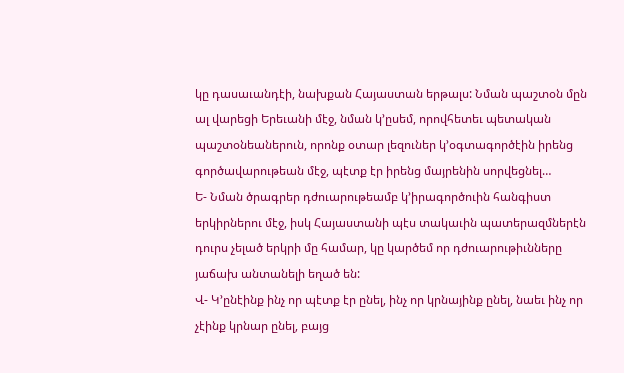կը դասաւանդէի, նախքան Հայաստան երթալս: Նման պաշտօն մըն ալ վարեցի Երեւանի մէջ, նման կ’ըսեմ, որովհետեւ պետական պաշտօնեաներուն, որոնք օտար լեզուներ կ’օգտագործէին իրենց գործավարութեան մէջ, պէտք էր իրենց մայրենին սորվեցնել…
Ե- Նման ծրագրեր դժուարութեամբ կ’իրագործուին հանգիստ երկիրներու մէջ, իսկ Հայաստանի պէս տակաւին պատերազմներէն դուրս չելած երկրի մը համար, կը կարծեմ որ դժուարութիւնները յաճախ անտանելի եղած են:
Վ- Կ’ընէինք ինչ որ պէտք էր ընել, ինչ որ կրնայինք ընել, նաեւ ինչ որ չէինք կրնար ընել, բայց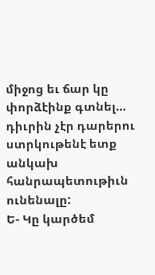միջոց եւ ճար կը փորձէինք գտնել… դիւրին չէր դարերու ստրկութենէ ետք անկախ հանրապետութիւն ունենալը:
Ե- Կը կարծեմ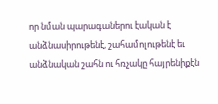որ նման պարագաներու էական է անձնասիրութենէ, շահամոլութենէ եւ անձնական շահն ու հռչակը հայրենիքէն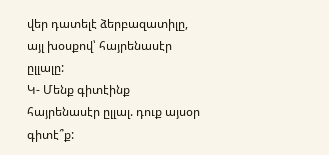վեր դատելէ ձերբազատիլը, այլ խօսքով՝ հայրենասէր ըլլալը:
Կ- Մենք գիտէինք հայրենասէր ըլլալ. դուք այսօր գիտէ՞ք: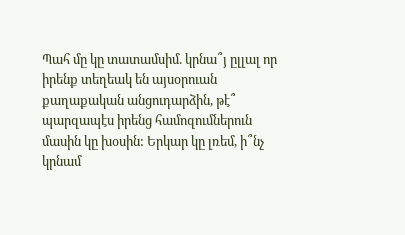Պահ մը կը տատամսիմ. կրնա՞յ ըլլալ որ իրենք տեղեակ են այսօրուան քաղաքական անցուդարձին, թէ՞ պարզապէս իրենց համոզումներուն մասին կը խօսին: Երկար կը լռեմ, ի՞նչ կրնամ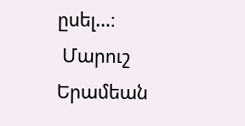ըսել…։
 Մարուշ Երամեան